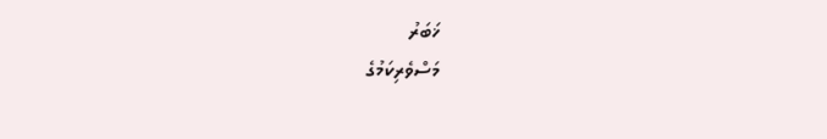ޚަބަރު
މަސްވެރިކަމުގެ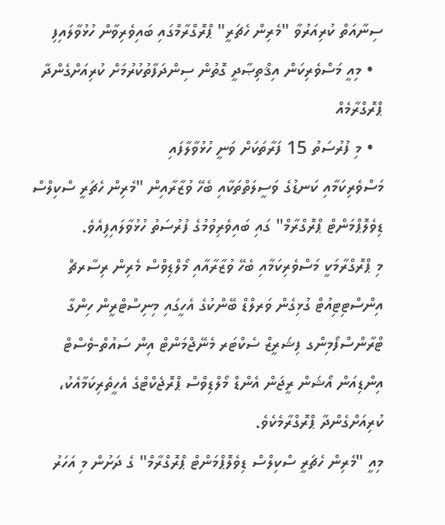ސިނާއަތް ކުރިއަރުވާ "މެރިން ހެޗަރީ" ޕްރޮގްރާމްގައި ބައިވެރިވާން ހުޅުވާލައިފި
  • މިއީ މަސްވެރިކަން އިޤްތިޞާދީ ގޮތުން ސިންދަފާތުކުރުމަށް ކުރިއަށްގެންދާ ޕްރޮގްރާމެއް
  • މި ފުރުސަތު 15 ފަރާތަކަށް ވަނީ ހުޅުވާލާފައި
މަސްވެރިކަމާއި ކަނޑުގެ ވަސީލަތްތަކާއި ބެހޭ ވުޒާރާއިން "މެރިން ހެޗަރީ ސްކިލްސް ޑިވެލޮޕްމަންޓް ޕްރޮގްރާމް" ގައި ބައިވެރިވުމުގެ ފުރުސަތު ހުޅުވާލައިފިއެވެ.
މި ޕްރޮގްރާމަކީ މަސްވެރިކަމާއި ބެހޭ ވުޒާރާއާއި މޯލްޑިވްސް މެރިން ރިސާރޗް އިންސްޓިޓިއުޓް ގުޅިގެން ވަރލްޑް ބޭންކުގެ އެހީގައި މިނިސްޓްރީން ހިންގާ ޓްރާންސްފޯމިންގ ފިޝަރީޒް ސެކްޓަރ މެނޭޖްމަންޓް އިން ސައުތް-ވެސްޓް އިންޑިއަން އޯޝަން ރީޖަން އެންޑް މޯލްޑިވްސް ޕްރޮޖެކްޓްގެ އެހީތެރިކަމާއެކު، ކުރިއަށްގެންދާ ޕްރޮގްރާމެކެވެ.
މިއީ "މެރިން ހެޗަރީ ސްކިލްސް ޑިވެލޮޕްމަންޓް ޕްރޮގްރާމް" ގެ ދަށުން މި އަހަރު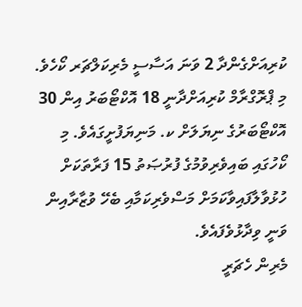ކުރިއަށްގެންދާ 2 ވަނަ އަސާސީ މެރިކަލްޗަރ ކޯހެވެ. މި ޕްރޮގްރާމް ކުރިއަށްދާނީ 18 އޮކްޓޯބަރު އިން 30 އޮކްޓޯބަރުގެ ނިޔަލަށް ކ. މަނިޔަފުށީގައެވެ. މި ކޯހުގައި ބައިވެރިވުމުގެ ފުރުޞަތު 15 ފަރާތަކަށް ހުޅުވާލާފައިވާކަމަށް މަސްވެރިކަމާއި ބެހޭ ވުޒާރާއިން ވަނީ ވިދާޅުވެފައެވެ.
މެރިން ހެޗަރީ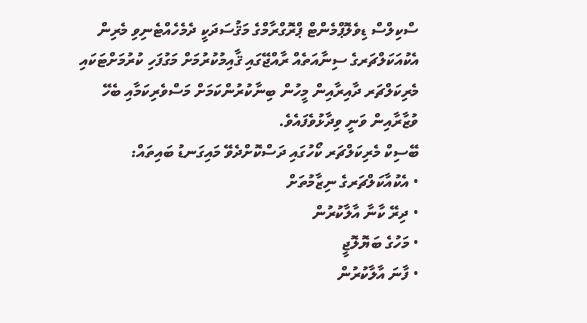ސްކިލްސް ޑިވެލޮޕްމެންޓް ޕްރޮގްރާމްގެ މަޤުސަދަކީ ދެމެހެއްޓެނިވި މެރިން އެކުއަކަލްޗަރގެ ސިނާއަތެއް ރާއްޖޭގައި ޤާއިމުކުރުމަށް މަގުފަހި ކުރުމަށްޓަކައި މެރިކަލްޗަރ ދާއިރާއިން މީހުން ބިނާކުރުންކަމަށް މަސްވެރިކަމާއި ބެހޭ ވުޒާރާއިން ވަނީ ވިދާޅުވެފައެވެ.
ބޭސިކް މެރިކަލްޗަރ ކޯހުގައި ދަސްކޮށްދެވޭ މައިގަނޑު ބައިތައް:
• އެކުއާކަލްޗަރގެ ނިޒާމުތަށް
• ދިރޭ ކާނާ އާލާކުރުން
• މަހުގެ ބަޔޮލޮޖީ
• ފާނަ އާލާކުރުން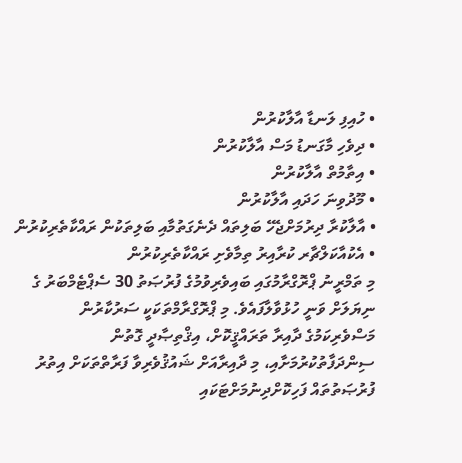• ހުއިފި ލަނޑާ އާލާކުރުން
• ދިވެހި މާގަނޑު މަސް އާލާކުރުން
• އިތާމުތް އާލާކުރުން
• މޫދުވިނަ ހަދައި އާލާކުރުން
• އާލާކުރާ ދިރުމަށްޖެހޭ ބަލިތައް ދެނެގަތުމާއި ބަލިތަކުން ރައްކާތެރިކުރުން
• އެކުއާކަލްޗާރ ކުރާއިރު ތިމާވެށި ރައްކާތެރިކުރުން
މި ތަމްރީނު ޕްރޮގްރާމުގައި ބައިވެރިވުމުގެ ފުރުޞަތު 30 ސެޕްޓެމްބަރު ގެ ނިޔަލަށް ވަނީ ހުޅުވާލާފައެވެ. މި ޕްރޮގްރާމްތަކަކީ ސަރުކާރުން މަސްވެރިކަމުގެ ދާއިރާ ތަރައްޤީކޮށް، އިޤްތިޞާދީ ގޮތުން ސިންދަފާތުކުރުމަށާއި، މި ދާއިރާއަށް ޝައުޤުވެރިވާ ފަރާތްތަކަށް އިތުރު ފުރުޞަތުތައް ފަހިކޮށްދިނުމަށްޓަކައި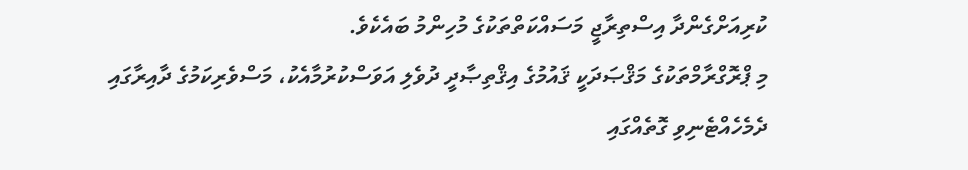ކުރިއަށްގެންދާ އިސްތިރާޖީ މަސައްކަތްތަކުގެ މުހިންމު ބައެކެވެ.
މި ޕްރޮގްރާމްތަކުގެ މަޤްޞަދަކީ ޤައުމުގެ އިޤްތިޞާދީ ދުވެލި އަވަސްކުރުމާއެކު، މަސްވެރިކަމުގެ ދާއިރާގައި ދެމެހެއްޓެނިވި ގޮތެއްގައި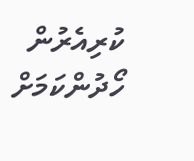ކުރިއެރުން ހޯދުންކަމަށް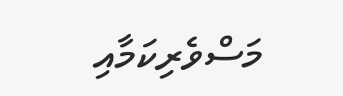މަސްވެރިކަމާއި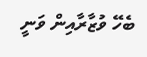ބެހޭ ވުޒާރާއިން ވަނީ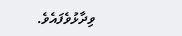ވިދާޅުވެފައެވެ.